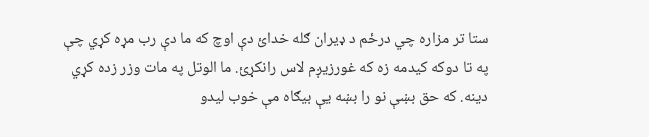ستا تر مزاره چي درځم د ډيران ګله خدائ دې اوچ که ما دې رب مړه کړي چې په تا دوکه کيدمه زه که غورزیږم لاس رانکړئ. ما الوتل په مات وزر زده کړي دینه. که حق بښې نو را بښه یې بیګاه مې خوب لیدو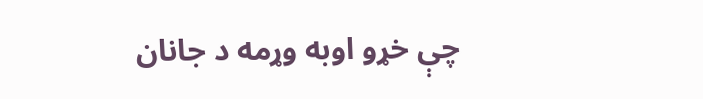چې خړو اوبه وړمه د جانان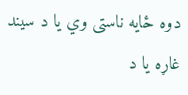دوه ځايه ناستی وي يا د سیند غاړه يا د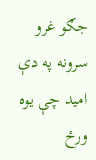جګو غرو سرونه په دې امید چې یوه ورځ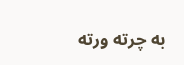به چرته ورته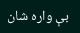بې واره شان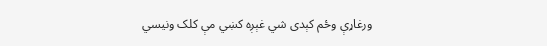ورغاړې وځم کېدی شي غېږه کښي مې کلک ونیسي